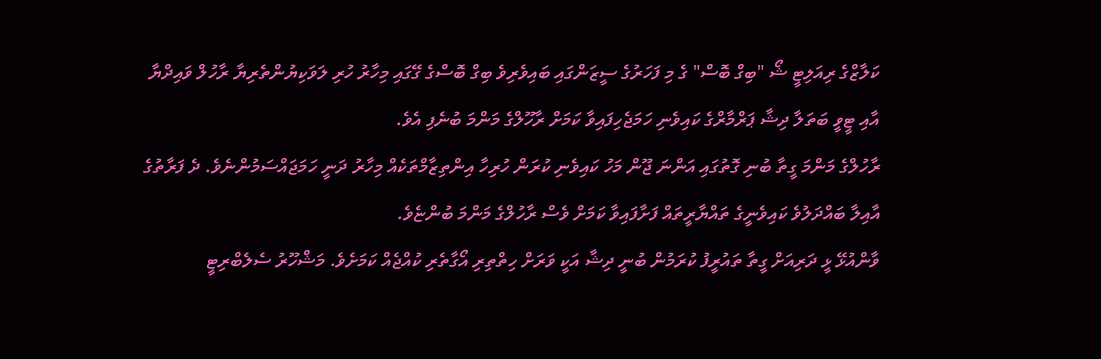ކަލާޒްގެ ރިއަލިޓީ ޝޯ "ބިގް ބޮސް" ގެ މި ފަހަރުގެ ސީޒަންގައި ބައިވެރިވެ ބިގް ބޮސްގެ ގޭގައި މިހާރު ހުރި ލަވަކިޔުންތެރިޔާ ރާހުލް ވައިދްޔާ އާއި ޓީވީ ބަތަލާ ދިޝާ ޕަރްމާރްގެ ކައިވެނި ހަމަޖެހިފައިވާ ކަމަށް ރާހޫލްގެ މަންމަ ބުނެފި އެވެ.
ރާހުލްގެ މަންމަ ގީތާ ބުނި ގޮތުގައި އަންނަ ޖޫން މަހު ކައިވެނި ކުރަން ހުރިހާ އިންތިޒާމްތަކެއް މިހާރު ދަނީ ހަމަޖައްސަމުންނެވެ. ދެ ފަރާތުގެ އާއިލާ ބައްދަލުވެ ކައިވެނީގެ ތައްޔާރީތައް ފަށާފައިވާ ކަމަށް ވެސް ރާހުލްގެ މަންމަ ބުންޏެވެ.
ވާންއުޅޭ ޅީ ދަރިއަށް ގީތާ ތައުރީފު ކުރަމުން ބުނީ ދިޝާ އަކީ ވަރަށް ހިތްތިރި އޯގާތެރި ކުއްޖެއް ކަމަށެވެ. މަޝްހޫރު ސެލެބްރިޓީ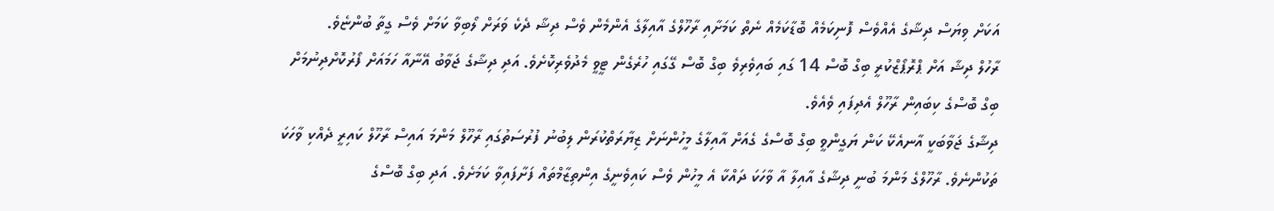އަކަށް ވިޔަސް ދިޝާގެ އެއްވެސް ފޮނިކަމެއް ބޮޑާކަމެއް ނެތް ކަމަށާއި ރާހޫލްގެ އާއިލާގެ އެންމެން ވެސް ދިޝާ ދެކެ ވަރަށް ލޯބިވާ ކަމަށް ވެސް ގީތާ ބުންޏެވެ.
ރާހުލް ދިޝާ އަށް ޕްރޮޕޯޒްކުރީ ބިގް ބޮސް 14 ގައި ބައިވެރިވެ ބިގް ބޮސް ގޭގައި ހުރެގެން ޓީވީ މެދުވެރިކޮށެވެ. އަދި ދިޝާގެ ޖަވާބު އޭނާއާ ހަމައަށް ފޯރުކޮށްދިނުމަށް ބިގް ބޮސްގެ ކިބައިން ރާހޫލް އެދިފައި ވެއެވެ.
ދިޝާގެ ޖަވާބަކީ އާނއެކޭ ކަން ޔަގީންވީ ބިގް ބޮސްގެ ގެއަށް އާއިލާގެ މީހުންނަށް ޒިޔާރަތްކުރަން ލިބުނު ފުރުސަތުގައި ރާހޫލް މަންމަ އައިސް ރާހޫލް ކައިރީ ދެއްކި ވާހަކަ ތަކުންނެވެ. ރާހޫލްގެ މަންމަ ބުނީ ދިޝާގެ އާއިލާ އާ ވާހަކަ ދައްކާ އެ މީހުން ވެސް ކައިވެނީގެ އިންތިޒާމްތައް ފަށާފައިވާ ކަމަށެވެ. އަދި ބިގް ބޮސްގެ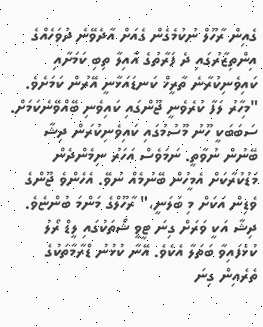ގެއިން ރާހޫލް ނުކުމެގެން ގެއަށް އާދެވޭނެ ދުވަހެއްގެ އިންތިޒާރުގައި ދެ ފަރާތުގެ އާއިލާ ތިބި ކަމަށާއި ކައިވެނިކުރާނެ ތާރީޚް ކަނޑައަޅާނީ އޭރުން ކަމަށެވެ.
"މިހާރު ލަފާ ކުރެވެނީ ޖޫންގައި ކައިވެނި ބޭއްވޭނެކަމަށް. ސަބަބަކީ ހޫނު މޫސުމުގައި ކައިވެނިކުރަން ދިޝާ ބޭނުން ނުވާތީ. ނަމަވެސް އަހަރު ނިމެންދެން މަޑުކުރާކަށް އެމީހުން ބޭނުމެއް ނުވޭ. އެހެންވެ ޖޫންގެ ވެޑިން އަކަށް މި ބަލަނީ،" ރާހޫލްގެ މަންމަ ބުންޏެވެ.
ދިޝާ އަކީ ވަރަށް ގިނަ ޓީވީ ޝޯތަކުގައި ލީޑް ރޯލު ކުޅެފައިވާ ބަތަލާ އެކެވެ. އޭނާ ކުޅުނު ޑްރާމާތަކުގެ ތެރެއިން ގިނަ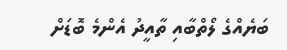ބަޔެއްގެ ލޯތްބާއި ތާއީދު އެންމެ ބޮޑަށް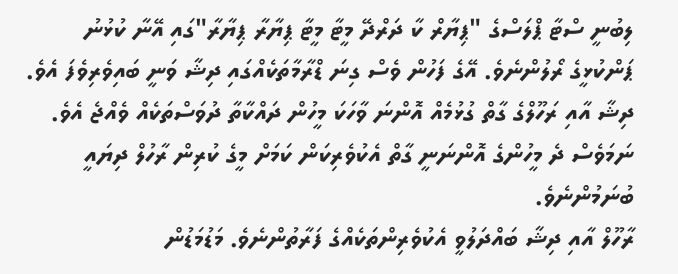ލިބުނީ ސްޓާ ޕްލަސްގެ "ޕިޔާރް ކާ ދަރްދޭ މީޓާ މީޓާ ޕިޔާރާ ޕިޔާރާ"ގައި އޭނާ ކުޅުނު ޕަންކުޅީގެ ރޯލުންނެވެ. އޭގެ ފަހުން ވެސް ގިނަ ޑްރާމާތަކެއްގައި ދިޝާ ވަނީ ބައިވެރިވެފަ އެވެ.
ދިޝާ އާއި ރަހޫލްގެ ގާތް ގުޅުމެއް އޮންނަ ވާހަކަ މީހުން ދައްކާތާ ދުވަސްތަކެއް ވެއްޖެ އެވެ. ނަމަވެސް ދެ މީހުންގެ އޮންނަނީ ގާތް އެކުވެރިކަން ކަމަށް މީގެ ކުރިން ރާހުލް ދިޔައީ ބުނަމުންނެވެ.
ރާހޫލް އާއި ދިޝާ ބައްދަލުވީ އެކުވެރިންތަކެއްގެ ފަރާތުންނެވެ. މަޑުމަޑުން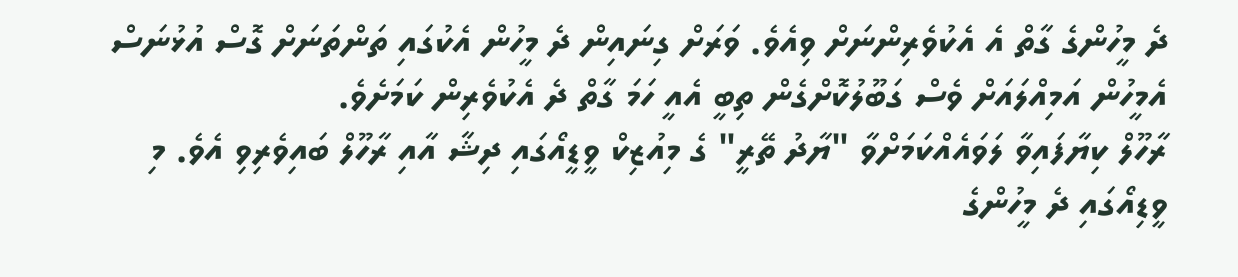ދެ މީހުންގެ ގާތް އެ އެކުވެރިންނަށް ވިއެވެ. ވަރަށް ގިނައިން ދެ މީހުން އެކުގައި ތަންތަނަށް ގޮސް އުޅުނަސް އެމީހުން އަމިއްލައަށް ވެސް ގަބޫލުކޮށްގެން ތިބީ އެއީ ހަމަ ގާތް ދެ އެކުވެރިން ކަމަށެވެ.
ރާހޫލް ކިޔާފައިވާ ލަވައެއްކަމަށްވާ "ޔާދު ތޭރީ" ގެ މިއުޒިކް ވީޑީއޯގައި ދިޝާ އާއި ރާހޫލް ބައިވެރިވި އެވެ. މި ވީޑިއޯގައި ދެ މީހުންގެ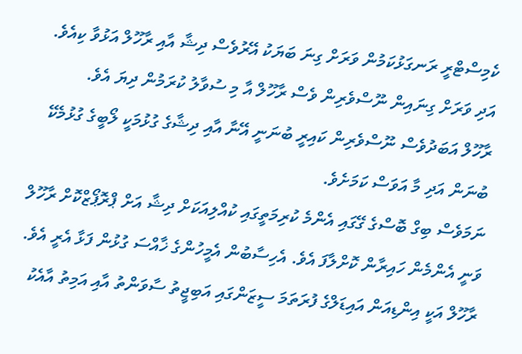ކެމިސްޓްރީ ރަނގަޅުކަމުން ވަރަށް ގިނަ ބަޔަކު އޭރުވެސް ދިޝާ އާއި ރާހޫލް އަޅުވާ ކިއެވެ. އަދި ވަރަށް ގިނައިން ނޫސްވެރިން ވެސް ރާހޫލް އާ މި ސުވާލު ކުރަމުން ދިޔަ އެވެ.
ރާހޫލް އަބަދުވެސް ނޫސްވެރިން ކައިރީ ބުނަނީ އޭނާ އާއި ދިޝާގެ ގުޅުމަކީ ލޯބީގެ ގުޅުމެކޭ ބުނަން އަދި މާ އަވަސް ކަމަށެވެ.
ނަމަވެސް ބިގް ބޮސްގެ ގޭގައި އެންމެ ކުރިމަތީގައި ކުއްލިއަކަށް ދިޝާ އަށް ޕްރޮޕޯޒްކޮށް ރާހޫލް ވަނީ އެންމެން ހައިރާން ކޮށްލާފަ އެވެ. އެހިސާބުން އެމީހުންގެ ޚާއްސަ ގުޅުން ފަޅާ އެރީ އެވެ.
ރާހޫލް އަކީ އިންޑިއަން އައިޑަލްގެ ފުރަތަމަ ސީޒަންގައި އަބިޖީތު ސާވަންތު އާއި އަމިތު އާއެކު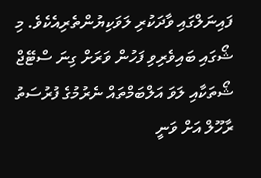ފައިނަލްގައި ވާދަކުރި ލަވަކިޔުންތެރިއެކެވެ. މި ޝޯގައި ބައިވެރިވި ފަހުން ވަރަށް ގިނަ ސްޓޭޖް ޝޯތަކާއި ލަވަ އަލްބަމްތައް ނެރުމުގެ ފުރުސަތު ރާހޫލް އަށް ވަނީ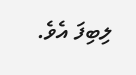ލިބިފަ އެވެ.